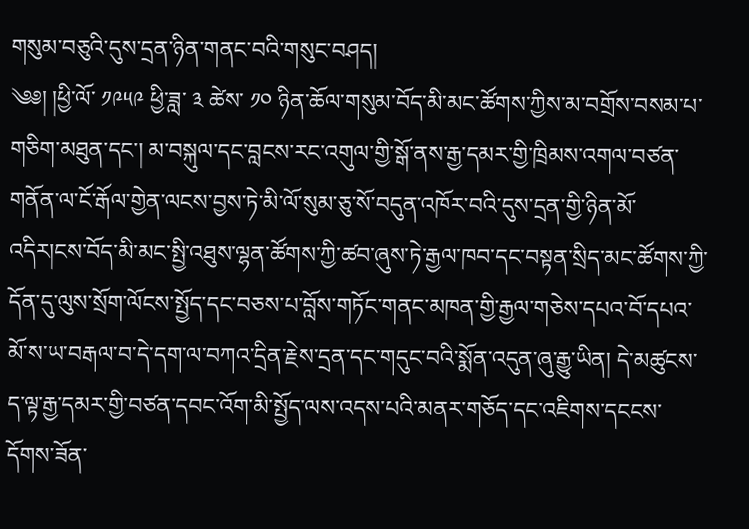གསུམ་བཅུའི་དུས་དྲན་ཉིན་གནང་བའི་གསུང་བཤད།
༄༅། །ཕྱི་ལོ་ ༡༩༥༩ ཕྱི་ཟླ་ ༣ ཚེས་ ༡༠ ཉིན་ཆོལ་གསུམ་བོད་མི་མང་ཚོགས་ཀྱིས་མ་བགྲོས་བསམ་པ་གཅིག་མཐུན་དང་། མ་བསྐུལ་དང་བླངས་རང་འགུལ་གྱི་སྒོ་ནས་རྒྱ་དམར་གྱི་ཁྲིམས་འགལ་བཙན་གནོན་ལ་ངོ་རྒོལ་གྱེན་ལངས་བྱས་ཏེ་མི་ལོ་སུམ་ཅུ་སོ་བདུན་འཁོར་བའི་དུས་དྲན་གྱི་ཉིན་མོ་འདིར།ངས་བོད་མི་མང་སྤྱི་འཐུས་ལྷན་ཚོགས་ཀྱི་ཚབ་ཞུས་ཏེ་རྒྱལ་ཁབ་དང་བསྟན་སྲིད་མང་ཚོགས་ཀྱི་དོན་དུ་ལུས་སྲོག་ལོངས་སྤྱོད་དང་བཅས་པ་བློས་གཏོང་གནང་མཁན་གྱི་རྒྱལ་གཅེས་དཔའ་བོ་དཔའ་མོ་ས་ཡ་བརྒལ་བ་དེ་དག་ལ་བཀའ་དྲིན་རྗེས་དྲན་དང་གདུང་བའི་སྨོན་འདུན་ཞུ་རྒྱུ་ཡིན། དེ་མཚུངས་ད་ལྟ་རྒྱ་དམར་གྱི་བཙན་དབང་འོག་མི་སྤྱོད་ལས་འདས་པའི་མནར་གཅོད་དང་འཇིགས་དངངས་དོགས་ཟོན་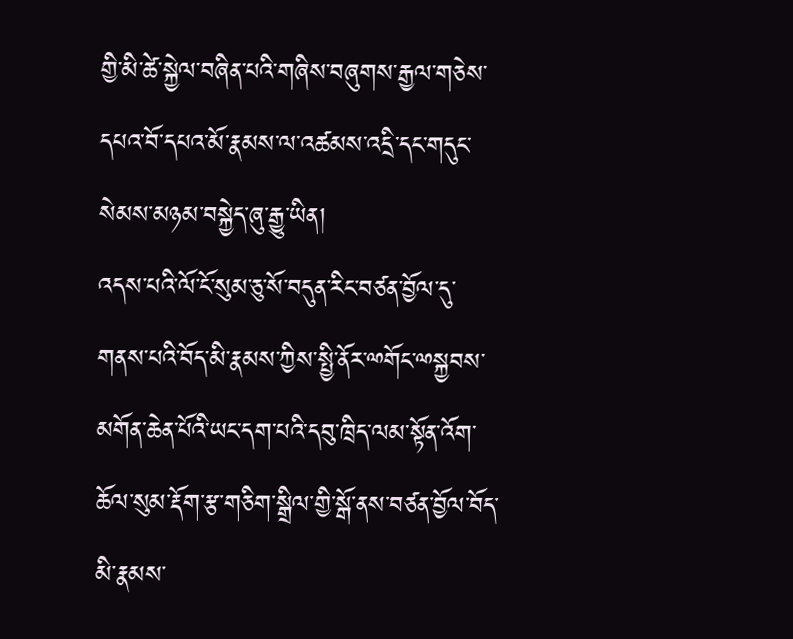གྱི་མི་ཚེ་སྐྱེལ་བཞིན་པའི་གཞིས་བཞུགས་རྒྱལ་གཅེས་དཔའ་བོ་དཔའ་མོ་རྣམས་ལ་འཚམས་འདྲི་དང་གདུང་སེམས་མཉམ་བསྐྱེད་ཞུ་རྒྱུ་ཡིན།
འདས་པའི་ལོ་ངོ་སུམ་ཅུ་སོ་བདུན་རིང་བཙན་བྱོལ་དུ་གནས་པའི་བོད་མི་རྣམས་ཀྱིས་སྤྱི་ནོར་ྋགོང་ྋསྐྱབས་མགོན་ཆེན་པོའི་ཡང་དག་པའི་དབུ་ཁྲིད་ལམ་སྟོན་འོག་ཆོལ་སུམ་རྡོག་རྩ་གཅིག་སྒྲིལ་གྱི་སྒོ་ནས་བཙན་བྱོལ་བོད་མི་རྣམས་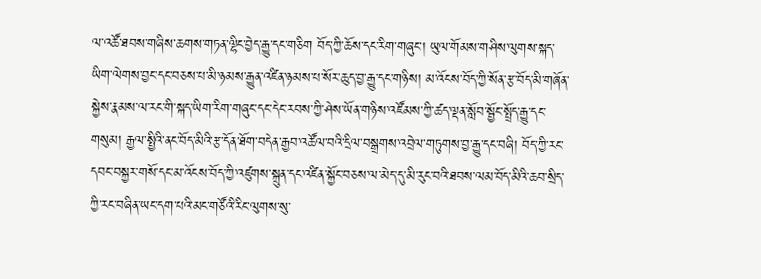ལ་འཚོ་ཐབས་གཞིས་ཆགས་གཏན་ལྷིང་བྱེད་རྒྱུ་དང་གཅིག བོད་ཀྱི་ཆོས་དང་རིག་གཞུང་། ཡུལ་གོམས་གཤིས་ལུགས་སྐད་ཡིག་ལེགས་བྱང་དང་བཅས་པ་མི་ཉམས་རྒྱུན་འཛིན་ཉམས་པ་སོར་ཆུད་བྱ་རྒྱུ་དང་གཉིས། མ་འོངས་བོད་ཀྱི་སོན་རྩ་བོད་མི་གཞོན་སྐྱེས་རྣམས་ལ་རང་གི་སྐད་ཡིག་རིག་གཞུང་དང་དེང་རབས་ཀྱི་ཤེས་ཡོན་གཉིས་འཛོམས་ཀྱི་ཚད་ལྡན་སློབ་སྦྱོང་སྤྲོད་རྒྱུ་དང་གསུམ། རྒྱལ་སྤྱིའི་ནང་བོད་མིའི་རྩ་དོན་ཐོག་བདེན་རྒྱབ་འཚོལ་བའི་དྲིལ་བསྒྲགས་འབྲེལ་གཏུགས་བྱ་རྒྱུ་དང་བཞི། བོད་ཀྱི་རང་དབང་བསྐྱར་གསོ་དང་མ་འོངས་བོད་ཀྱི་འཛུགས་སྐྲུན་དང་འཛིན་སྐྱོང་བཅས་ལ་མེད་དུ་མི་རུང་བའི་ཐབས་ལམ་བོད་མིའི་ཆབ་སྲིད་ཀྱི་རང་བཞིན་ཡང་དག་པའི་མང་གཙོའི་རིང་ལུགས་སུ་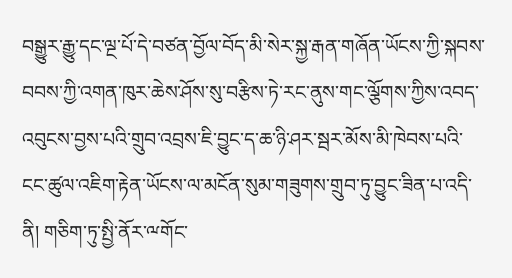བསྒྱུར་རྒྱུ་དང་ལྔ་པོ་དེ་བཙན་བྱོལ་བོད་མི་སེར་སྐྱ་རྒན་གཞོན་ཡོངས་ཀྱི་སྐབས་བབས་ཀྱི་འགན་ཁུར་ཆེས་ཤོས་སུ་བརྩིས་ཏེ་རང་ནུས་གང་ལྕོགས་ཀྱིས་འབད་འབུངས་བྱས་པའི་གྲུབ་འབྲས་ཇི་བྱུང་ད་ཆ་ཉི་ཤར་སྦར་མོས་མི་ཁེབས་པའི་ངང་ཚུལ་འཇིག་རྟེན་ཡོངས་ལ་མངོན་སུམ་གཟུགས་གྲུབ་ཏུ་བྱུང་ཟིན་པ་འདི་ནི། གཅིག་ཏུ་སྤྱི་ནོར་ྋགོང་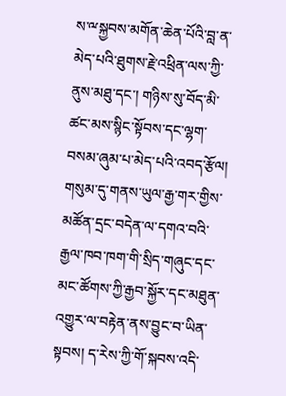ས་ྋསྐྱབས་མགོན་ཆེན་པོའི་བླ་ན་མེད་པའི་ཐུགས་རྗེ་འཕྲིན་ལས་ཀྱི་ནུས་མཐུ་དང་། གཉིས་སུ་བོད་མི་ཚང་མས་སྙིང་སྟོབས་དང་ལྷག་བསམ་ཞུམ་པ་མེད་པའི་འབད་རྩོལ། གསུམ་དུ་གནས་ཡུལ་རྒྱ་གར་གྱིས་མཚོན་དྲང་བདེན་ལ་དགའ་བའི་རྒྱལ་ཁབ་ཁག་གི་སྲིད་གཞུང་དང་མང་ཚོགས་ཀྱི་རྒྱབ་སྐྱོར་དང་མཐུན་འགྱུར་ལ་བརྟེན་ནས་བྱུང་བ་ཡིན་སྟབས། ད་རེས་ཀྱི་གོ་སྐབས་འདི་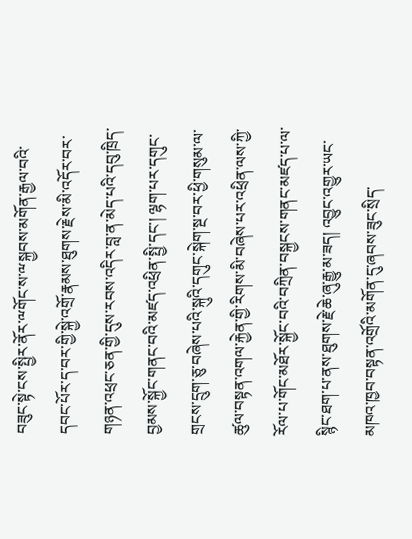བཟུང་སྟེ་ངས་སྤྱིར་ནོར་ྋགོང་ས་ྋསྐྱབས་མགོན་རྒྱལ་བའི་དབང་པོར་ད་བར་གྱི་སྐྱེ་འགྲོ་རྣམས་ཐུགས་རྗེས་མི་འདོར་བར་གཉན་འཕྲང་ཅན་གྱི་དུས་རབས་འདིར་བླ་ན་མེད་པའི་དབུ་ཁྲིད་བྱམས་སྐྱོང་གནང་བའི་མཛད་འཕྲིན་སྤྱི་དང་། ལྷག་པར་དགུང་གྲངས་དྲུག་ཅུ་བཞེས་པའི་སྐུའི་དགུང་སྐེག་སྔ་བར་ཕྱི་གསུམ་ལ་ཚུལ་བསྟན་འགལ་རྐྱེན་གྱི་རིགས་མི་བཞེས་པར་འཕྲིན་ལས་ཀྱི་རོལ་པ་གོང་མཐོར་སྐྱོང་བའི་བཀྲིན་བསྐྱངས་གནང་མཛད་པ་ལ་སྙིང་ཐག་པ་ནས་ཐུགས་རྗེ་ཆེ་ཞུ་རྒྱུ་མ་ཟད། འབྱུང་འགྱུར་ཡང་མཁའ་ཁྱབ་བསྟན་འགྲོའི་མགོན་དུ་ཞབས་ཟུང་སྲིད་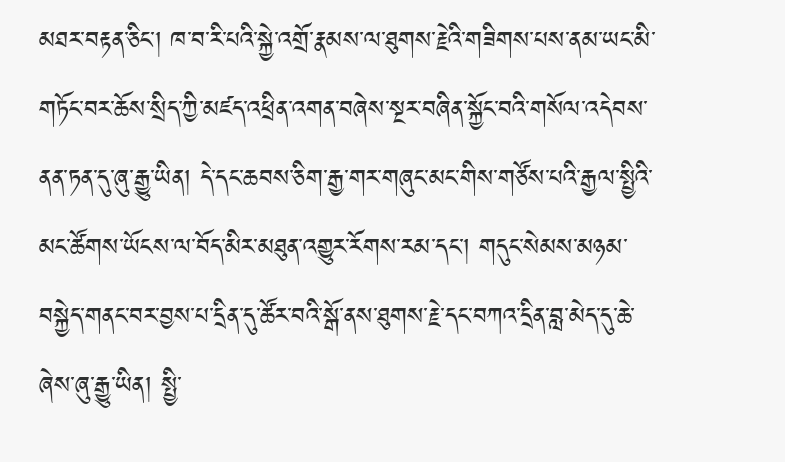མཐར་བརྟན་ཅིང་། ཁ་བ་རི་པའི་སྐྱེ་འགྲོ་རྣམས་ལ་ཐུགས་རྗེའི་གཟིགས་པས་ནམ་ཡང་མི་གཏོང་བར་ཆོས་སྲིད་ཀྱི་མཛད་འཕྲིན་འགན་བཞེས་སྔར་བཞིན་སྐྱོང་བའི་གསོལ་འདེབས་ནན་ཏན་དུ་ཞུ་རྒྱུ་ཡིན། དེ་དང་ཆབས་ཅིག་རྒྱ་གར་གཞུང་མང་གིས་གཙོས་པའི་རྒྱལ་སྤྱིའི་མང་ཚོགས་ཡོངས་ལ་བོད་མིར་མཐུན་འགྱུར་རོགས་རམ་དང་། གདུང་སེམས་མཉམ་བསྐྱེད་གནང་བར་བྱས་པ་དྲིན་དུ་ཚོར་བའི་སྒོ་ནས་ཐུགས་རྗེ་དང་བཀའ་དྲིན་བླ་མེད་དུ་ཆེ་ཞེས་ཞུ་རྒྱུ་ཡིན། སྤྱི་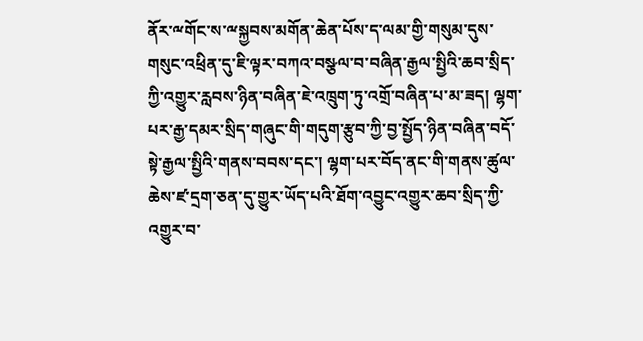ནོར་ྋགོང་ས་ྋསྐྱབས་མགོན་ཆེན་པོས་ད་ལམ་གྱི་གསུམ་དུས་གསུང་འཕྲིན་དུ་ཇི་ལྟར་བཀའ་བསྩལ་བ་བཞིན་རྒྱལ་སྤྱིའི་ཆབ་སྲིད་ཀྱི་འགྱུར་རླབས་ཉིན་བཞིན་ཇེ་འཁྲུག་ཏུ་འགྲོ་བཞིན་པ་མ་ཟད། ལྷག་པར་རྒྱ་དམར་སྲིད་གཞུང་གི་གདུག་རྩུབ་ཀྱི་བྱ་སྤྱོད་ཉིན་བཞིན་བདོ་སྟེ་རྒྱལ་སྤྱིའི་གནས་བབས་དང་། ལྷག་པར་བོད་ནང་གི་གནས་ཚུལ་ཆེས་ཛ་དྲག་ཅན་དུ་གྱུར་ཡོད་པའི་ཐོག་འབྱུང་འགྱུར་ཆབ་སྲིད་ཀྱི་འགྱུར་བ་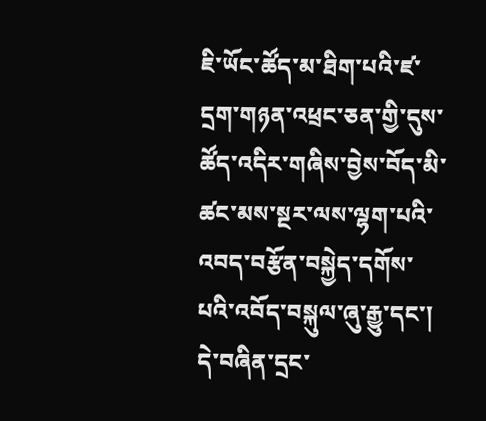ཇི་ཡོང་ཚོད་མ་ཐིག་པའི་ཛ་དྲག་གཉན་འཕྲང་ཅན་གྱི་དུས་ཚོད་འདིར་གཞིས་བྱེས་བོད་མི་ཚང་མས་སྔར་ལས་ལྷག་པའི་འབད་བརྩོན་བསྐྱེད་དགོས་པའི་འབོད་བསྐུལ་ཞུ་རྒྱུ་དང་། དེ་བཞིན་དྲང་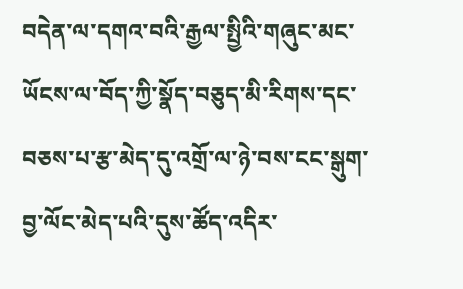བདེན་ལ་དགའ་བའི་རྒྱལ་སྤྱིའི་གཞུང་མང་ཡོངས་ལ་བོད་ཀྱི་སྣོད་བཅུད་མི་རིགས་དང་བཅས་པ་རྩ་མེད་དུ་འགྲོ་ལ་ཉེ་བས་ངང་སྒུག་བྱ་ལོང་མེད་པའི་དུས་ཚོད་འདིར་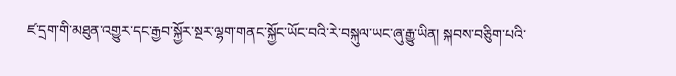ཛ་དྲག་གི་མཐུན་འགྱུར་དང་རྒྱབ་སྐྱོར་སྔར་ལྷག་གནང་སྐྱོང་ཡོང་བའི་རེ་བསྐུལ་ཡང་ཞུ་རྒྱུ་ཡིན། སྐབས་བཅིུག་པའི་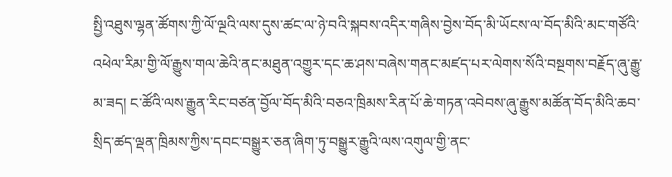སྤྱི་འཐུས་ལྷན་ཚོགས་ཀྱི་ལོ་ལྔའི་ལས་དུས་ཚང་ལ་ཉེ་བའི་སྐབས་འདིར་གཞིས་བྱེས་བོད་མི་ཡོངས་ལ་བོད་མིའི་མང་གཙོའི་འཕེལ་རིམ་གྱི་ལོ་རྒྱུས་གལ་ཆེའི་ནང་མཐུན་འགྱུར་དང་ཆ་ཤས་བཞེས་གནང་མཛད་པར་ལེགས་སོའི་བསྔགས་བརྗོད་ཞུ་རྒྱུ་མ་ཟད། ང་ཚོའི་ལས་རྒྱུན་རིང་བཙན་བྱོལ་བོད་མིའི་བཅའ་ཁྲིམས་རིན་པོ་ཆེ་གཏན་འབེབས་ཞུ་རྒྱུས་མཚོན་བོད་མིའི་ཆབ་སྲིད་ཚད་ལྡན་ཁྲིམས་ཀྱིས་དབང་བསྒྱུར་ཅན་ཞིག་ཏུ་བསྒྱུར་རྒྱུའི་ལས་འགུལ་གྱི་ནང་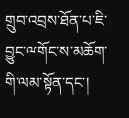གྲུབ་འབྲས་ཐོན་པ་ཇི་བྱུང་ྋགོང་ས་མཆོག་གི་ལམ་སྟོན་དང་།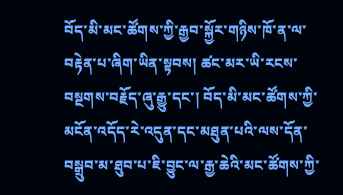བོད་མི་མང་ཚོགས་ཀྱི་རྒྱབ་སྐྱོར་གཉིས་ཁོ་ན་ལ་བརྟེན་པ་ཞིག་ཡིན་སྟབས། ཚང་མར་ཡི་རངས་བསྔགས་བརྗོད་ཞུ་རྒྱུ་དང་། བོད་མི་མང་ཚོགས་ཀྱི་མངོན་འདོད་རེ་འདུན་དང་མཐུན་པའི་ལས་དོན་བསྒྲུབ་མ་ཐུབ་པ་ཇི་བྱུང་ལ་རྒྱ་ཆེའི་མང་ཚོགས་ཀྱི་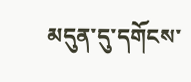མདུན་དུ་དགོངས་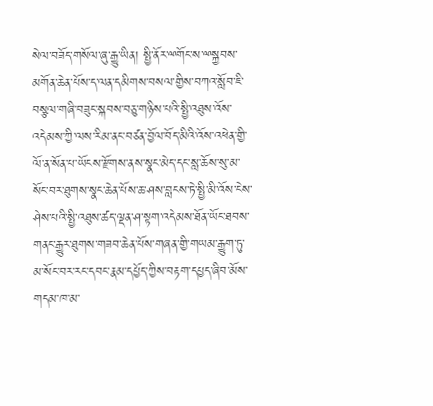སེལ་བཟོད་གསོལ་ཞུ་རྒྱུ་ཡིན། སྤྱི་ནོར་ྋགོང་ས་ྋསྐྱབས་མགོན་ཆེན་པོས་ད་ལན་དམིགས་བསལ་གྱིས་བཀའ་སློབ་ཇི་བསྩལ་གཞི་བཟུང་སྐབས་བཅུ་གཉིས་པའི་སྤྱི་འཐུས་འོས་འདེམས་ཀྱི་ལས་རིམ་ནང་བཙན་བྱོལ་བོད་མིའི་འོས་འཕེན་གྱི་ལོ་ན་སོན་པ་ཡོངས་རྫོགས་ནས་སྣང་མེད་དང་སླ་ཆོས་སུ་མ་སོང་བར་ཐུགས་སྣང་ཆེན་པོས་ཆ་ཤས་བླངས་ཏེ་སྤྱི་མི་འོས་ངེས་ཤེས་པའི་སྤྱི་འཐུས་ཚད་ལྡན་ཤ་སྟག་འདེམས་ཐོན་ཡོང་ཐབས་གནང་རྒྱུར་ཐུགས་གཟབ་ཆེན་པོས་གཞན་གྱི་གཡམ་རྒྱུག་ཏུ་མ་སོང་བར་རང་དབང་རྣམ་དཔྱོད་ཀྱིས་བརྟག་དཔྱད་ཞིབ་མོས་གདམ་ཁ་མ་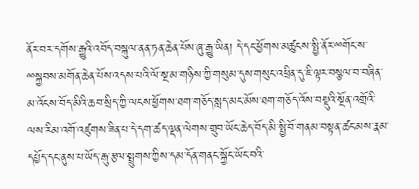ནོར་བར་དགོས་རྒྱུའི་འབོད་བསྐུལ་ནན་ཏན་ཆེན་པོས་ཞུ་རྒྱུ་ཡིན། དེ་དང་ཕྱོགས་མཚུངས་སྤྱི་ནོར་ྋགོང་ས་ྋསྐྱབས་མགོན་ཆེན་པོས་འདས་པའི་ལོ་སྔ་མ་གཉིས་ཀྱི་གསུམ་དུས་གསུང་འཕྲིན་དུ་ཇི་ལྟར་བསྩལ་བ་བཞིན་མ་འོངས་བོད་མིའི་ཆབ་སྲིད་ཀྱི་ལངས་ཕྱོགས་ཐག་གཅོད་སླད་མང་མོས་ཐག་གཅོད་འོས་བསྡུའི་སྔོན་འགྲོའི་ལས་རིམ་འགོ་འཛུགས་ཟིན་པ་དེ་དག་ཚད་ལྡན་ལེགས་གྲུབ་ཡོང་ཆེད་བོད་མི་སྤྱི་བོ་གནམ་བསྟན་ཚང་མས་རྣམ་དཔྱོད་དང་ནུས་པ་ཡོད་རྒུ་རྩལ་སྤྲུགས་ཀྱིས་དམ་དོན་གནང་སྐྱོང་ཡོང་བའི་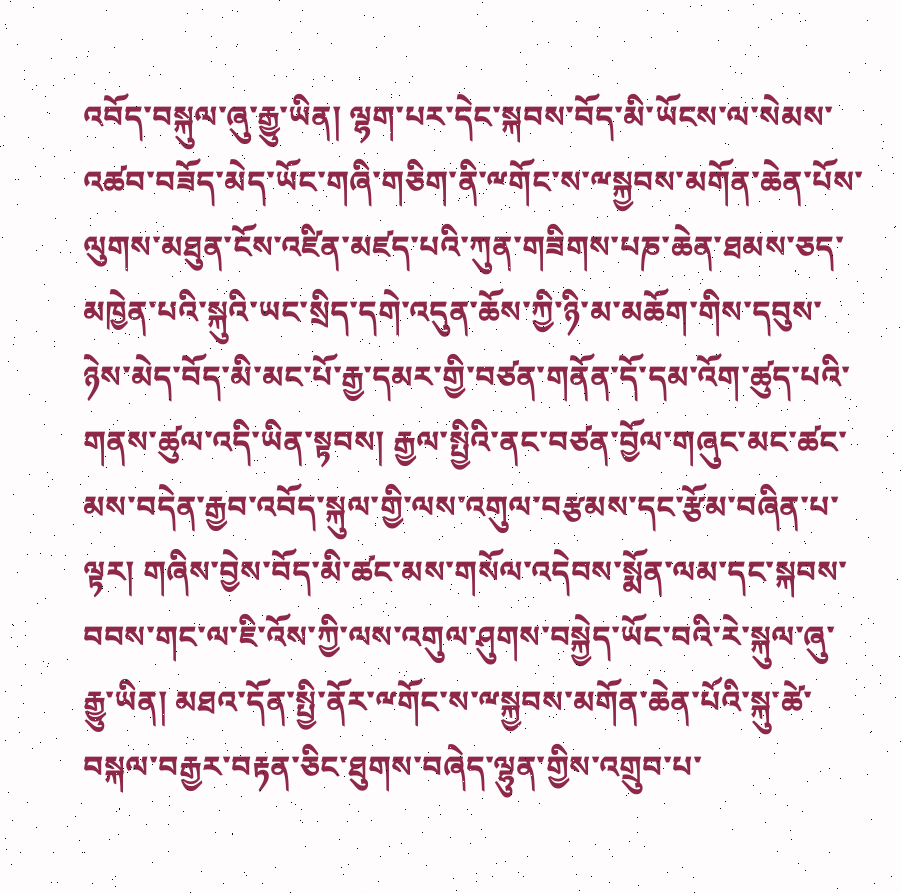འབོད་བསྐུལ་ཞུ་རྒྱུ་ཡིན། ལྷག་པར་དེང་སྐབས་བོད་མི་ཡོངས་ལ་སེམས་འཚབ་བཟོད་མེད་ཡོང་གཞི་གཅིག་ནི་ྋགོང་ས་ྋསྐྱབས་མགོན་ཆེན་པོས་ལུགས་མཐུན་ངོས་འཛིན་མཛད་པའི་ཀུན་གཟིགས་པཎ་ཆེན་ཐམས་ཅད་མཁྱེན་པའི་སྐུའི་ཡང་སྲིད་དགེ་འདུན་ཆོས་ཀྱི་ཉི་མ་མཆོག་གིས་དབུས་ཉེས་མེད་བོད་མི་མང་པོ་རྒྱ་དམར་གྱི་བཙན་གནོན་དོ་དམ་འོག་ཚུད་པའི་གནས་ཚུལ་འདི་ཡིན་སྟབས། རྒྱལ་སྤྱིའི་ནང་བཙན་བྱོལ་གཞུང་མང་ཚང་མས་བདེན་རྒྱབ་འབོད་སྐུལ་གྱི་ལས་འགུལ་བརྩམས་དང་རྩོམ་བཞིན་པ་ལྟར། གཞིས་བྱེས་བོད་མི་ཚང་མས་གསོལ་འདེབས་སྨོན་ལམ་དང་སྐབས་བབས་གང་ལ་ཇི་འོས་ཀྱི་ལས་འགུལ་ཤུགས་བསྐྱེད་ཡོང་བའི་རེ་སྐུལ་ཞུ་རྒྱུ་ཡིན། མཐའ་དོན་སྤྱི་ནོར་ྋགོང་ས་ྋསྐྱབས་མགོན་ཆེན་པོའི་སྐུ་ཚེ་བསྐལ་བརྒྱར་བརྟན་ཅིང་ཐུགས་བཞེད་ལྷུན་གྱིས་འགྲུབ་པ་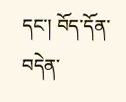དང་། བོད་དོན་བདེན་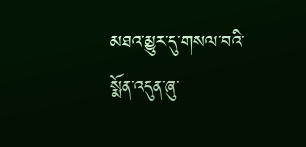མཐའ་མྱུར་དུ་གསལ་བའི་སྨོན་འདུན་ཞུ་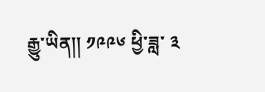རྒྱུ་ཡིན།། ༡༩༩༦ ཕྱི་ཟླ་ ༣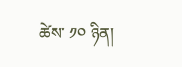ཚེས་ ༡༠ ཉིན།